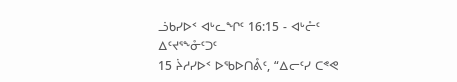ᓘᑲᓯᐅᑉ ᐊᒡᓚᖏᑦ 16:15 - ᐊᒡᓔᑦ ᐃᑦᔪᕐᖕᓁᑦᑐᑦ
15 ᔩᓱᓯᐅᑉ ᐅᖃᐅᑎᕔᑦ, “ᐃᓕᑦᓯ ᑕᕝᕙ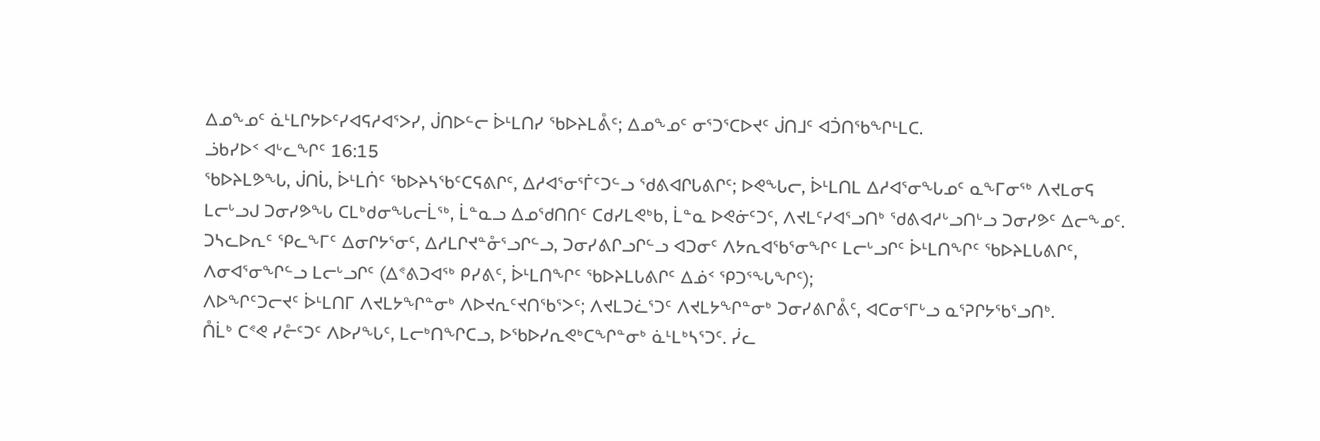ᐃᓄᖕᓄᑦ ᓈᒻᒪᒋᔭᐅᑦᓯᐊᕋᓱᐊᕐᐳᓯ, ᒎᑎᐅᓪᓕ ᐆᒻᒪᑎᓯ ᖃᐅᔨᒪᕔᑦ; ᐃᓄᖕᓄᑦ ᓂᕐᑐᕐᑕᐅᔪᑦ ᒎᑎᒧᑦ ᐊᑑᑎᖃᖏᒻᒪᑕ.
ᓘᑲᓯᐅᑉ ᐊᒡᓚᖏᑦ 16:15
ᖃᐅᔨᒪᕗᖓ, ᒎᑎᒑ, ᐆᒻᒪᑏᑦ ᖃᐅᔨᓴᖃᑦᑕᕋᕕᒋᑦ, ᐃᓱᐊᕐᓂᕐᒦᑦᑐᓪᓗ ᖁᕕᐊᒋᒐᕕᒋᑦ; ᐅᕙᖓᓕ, ᐆᒻᒪᑎᒪ ᐃᓱᐊᕐᓂᖓᓄᑦ ᓇᖕᒥᓂᖅ ᐱᔪᒪᓂᕋ ᒪᓕᒡᓗᒍ ᑐᓂᓯᕗᖓ ᑕᒪᒃᑯᓂᖓᓕᒫᖅ, ᒫᓐᓇᓗ ᐃᓄᖁᑎᑎᑦ ᑕᑯᓯᒪᕙᒃᑲ, ᒫᓐᓇ ᐅᕙᓃᑦᑐᑦ, ᐱᔪᒪᑦᓯᐊᕐᓗᑎᒃ ᖁᕕᐊᓱᒡᓗᑎᒡᓗ ᑐᓂᓯᕗᑦ ᐃᓕᖕᓄᑦ.
ᑐᓴᓚᐅᕆᑦ ᕿᓚᖕᒥᑦ ᐃᓂᒋᔭᕐᓂᑦ, ᐃᓱᒪᒋᔪᓐᓁᕐᓗᒋᓪᓗ, ᑐᓂᓯᕕᒋᓗᒋᓪᓗ ᐊᑐᓂᑦ ᐱᔭᕆᐊᖃᕐᓂᖏᑦ ᒪᓕᒡᓗᒋᑦ ᐆᒻᒪᑎᖏᑦ ᖃᐅᔨᒪᒐᕕᒋᑦ, ᐱᓂᐊᕐᓂᖏᓪᓗ ᒪᓕᒡᓗᒋᑦ (ᐃᕝᕕᑐᐊᖅ ᑭᓯᕕᑦ, ᐆᒻᒪᑎᖏᑦ ᖃᐅᔨᒪᒐᕕᒋᑦ ᐃᓅᑉ ᕿᑐᕐᖓᖏᑦ);
ᐱᐅᖏᑦᑐᓕᔪᑦ ᐆᒻᒪᑎᒥ ᐱᔪᒪᔭᖏᓐᓂᒃ ᐱᐅᔪᕆᑦᔪᑎᖃᕐᐳᑦ; ᐱᔪᒪᑐᓛᕐᑐᑦ ᐱᔪᒪᔭᖏᓐᓂᒃ ᑐᓂᓯᕕᒋᕔᑦ, ᐊᑕᓂᕐᒥᒡᓗ ᓇᕐᕈᒋᔭᖃᕐᓗᑎᒃ.
ᑍᒫᒃ ᑕᕝᕙ ᓯᓔᑦᑐᑦ ᐱᐅᓯᖓᑦ, ᒪᓕᒃᑎᖏᑕᓗ, ᐅᖃᐅᓯᕆᕙᒃᑕᖏᓐᓂᒃ ᓈᒻᒪᒃᓴᕐᑐᑦ. ᓰᓚ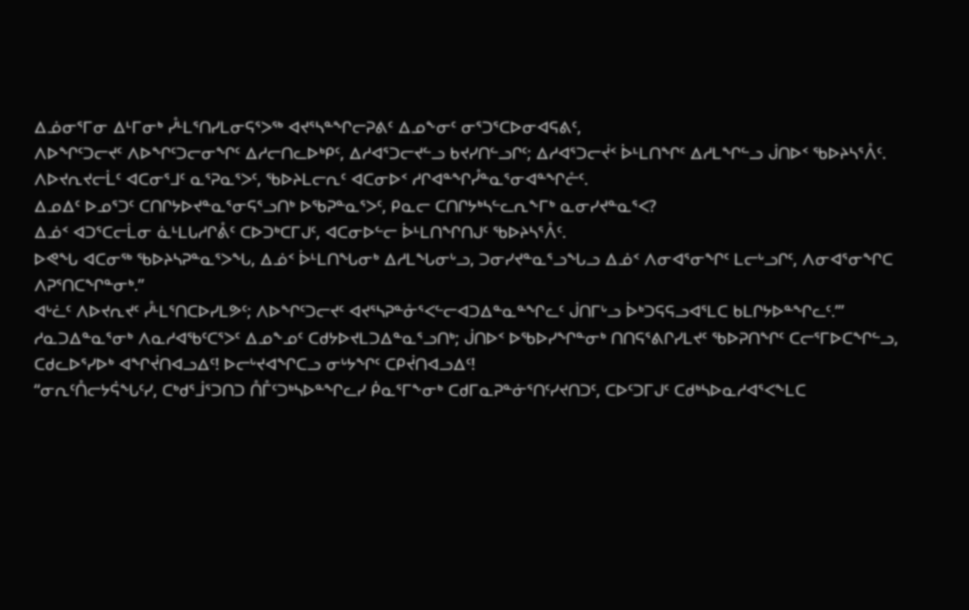ᐃᓅᓂᕐᒥᓂ ᐃᒻᒥᓂᒃ ᓮᒻᒪᕐᑎᓯᒪᓂᕋᕐᐳᖅ ᐊᔪᕐᓴᓐᖏᓕᕈᕕᑦ ᐃᓄᖕᓂᑦ ᓂᕐᑐᕐᑕᐅᓂᐊᕋᕕᑦ,
ᐱᐅᖏᑦᑐᓕᔪᑦ ᐱᐅᖏᑦᑐᓕᓂᖏᑦ ᐃᓱᓕᑎᓚᐅᒃᑭᑦ, ᐃᓱᐊᕐᑐᓕᔪᓪᓗ ᑲᔪᓯᑎᓪᓗᒋᑦ; ᐃᓱᐊᕐᑐᓕᔫᑉ ᐆᒻᒪᑎᖏᑦ ᐃᓱᒪᖏᓪᓗ ᒎᑎᐅᑉ ᖃᐅᔨᓴᕐᐰᑦ.
ᐱᐅᔪᕆᔪᓕᒫᑦ ᐊᑕᓂᕐᒧᑦ ᓇᕐᕈᓇᕐᐳᑦ, ᖃᐅᔨᒪᓕᕆᑦ ᐊᑕᓂᐅᑉ ᓱᒋᐊᓐᖏᓮᓐᓇᕐᓂᐊᓐᖏᓔᑦ.
ᐃᓄᐃᑦ ᐅᓄᕐᑐᑦ ᑕᑎᒋᔭᐅᔪᓐᓇᕐᓂᕋᕐᓗᑎᒃ ᐅᖃᕈᓐᓇᕐᐳᑦ, ᑭᓇᓕ ᑕᑎᒋᔭᒃᓴᓪᓚᕆᖕᒥᒃ ᓇᓂᓯᔪᓐᓇᕐᐸ?
ᐃᓅᑉ ᐊᑐᕐᑕᓕᒫᓂ ᓈᒻᒪᒐᓱᒋᕔᑦ ᑕᐅᑐᒃᑕᒥᒍᑦ, ᐊᑕᓂᐅᓪᓕ ᐆᒻᒪᑎᖏᑎᒍᑦ ᖃᐅᔨᓴᕐᐰᑦ.
ᐅᕙᖓ ᐊᑕᓂᖅ ᖃᐅᔨᓴᕈᓐᓇᕐᐳᖓ, ᐃᓅᑉ ᐆᒻᒪᑎᖓᓂᒃ ᐃᓱᒪᖓᓂᒡᓗ, ᑐᓂᓯᔪᓐᓇᕐᓗᖓᓗ ᐃᓅᑉ ᐱᓂᐊᕐᓂᖏᑦ ᒪᓕᒡᓗᒋᑦ, ᐱᓂᐊᕐᓂᖏᑕ ᐱᕈᕐᑎᑕᖏᓐᓂᒃ.”
ᐊᒡᓛᑦ ᐱᐅᔪᕆᔪᑦ ᓮᒻᒪᕐᑎᑕᐅᓯᒪᕗᑦ; ᐱᐅᖏᑦᑐᓕᔪᑦ ᐊᔪᕐᓴᕈᓐᓁᕐᐸᓪᓕᐊᑐᐃᓐᓇᓐᖏᓚᑦ ᒎᑎᒥᒡᓗ ᐆᒃᑐᕋᕋᓗᐊᕐᒪᑕ ᑲᒪᒋᔭᐅᓐᖏᓚᑦ.’”
ᓱᓇᑐᐃᓐᓇᕐᓂᒃ ᐱᓇᓱᐊᖃᑦᑕᕐᐳᑦ ᐃᓄᖕᓄᑦ ᑕᑯᔭᐅᔪᒪᑐᐃᓐᓇᕐᓗᑎᒃ; ᒎᑎᐅᑉ ᐅᖃᐅᓯᖏᓐᓂᒃ ᑎᑎᕋᕐᕕᒋᓯᒪᔪᑦ ᖃᐅᕈᑎᖏᑦ ᑕᓕᕐᒥᐅᑕᖏᓪᓗ, ᑕᑯᓚᐅᕐᓯᐅᒃ ᐊᖏᔫᑎᐊᓗᐃᑦ! ᐅᓕᒡᔪᐊᖏᑕᓗ ᓂᒡᔭᖏᑦ ᑕᑭᔫᑎᐊᓗᐃᑦ!
“ᓂᕆᑦᑍᓕᔭᕌᖓᑦᓯ, ᑕᒃᑯᕐᒨᕐᑐᑎᑐ ᑍᒤᑦᑐᒃᓴᐅᓐᖏᓚᓯ ᑮᓇᕐᒥᖕᓂᒃ ᑕᑯᒥᓇᕈᓐᓃᕐᑎᑦᓯᔪᑎᑐᑦ, ᑕᐅᑦᑐᒥᒍᑦ ᑕᑯᒃᓴᐅᓇᓱᐊᕐᐸᖕᒪᑕ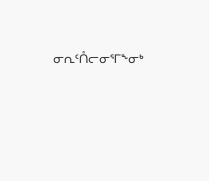ᓂᕆᑦᑍᓕᓂᕐᒥᖕᓂᒃ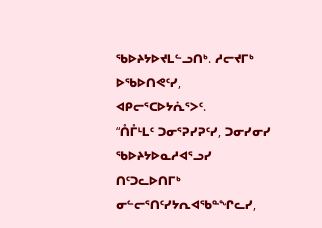ᖃᐅᔨᔭᐅᔪᒪᓪᓗᑎᒃ. ᓱᓕᔪᒥᒃ ᐅᖃᐅᑎᕙᑦᓯ, ᐊᑭᓕᕐᑕᐅᔭᕇᕐᐳᑦ.
“ᑍᒤᒻᒪᑦ ᑐᓂᕐᕈᓯᕈᑦᓯ, ᑐᓂᓯᓂᓯ ᖃᐅᔨᔭᐅᓇᓱᐊᕐᓗᓯ ᑎᑦᑐᓚᐅᑎᒥᒃ ᓂᓪᓕᕐᑎᑦᓯᔭᕆᐊᖃᓐᖏᓚᓯ,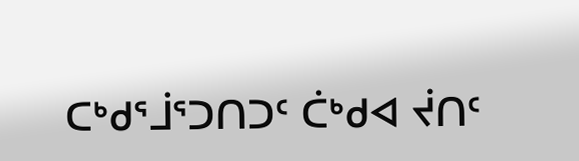ᑕᒃᑯᕐᒨᕐᑐᑎᑐᑦ ᑖᒃᑯᐊ ᔫᑎᑦ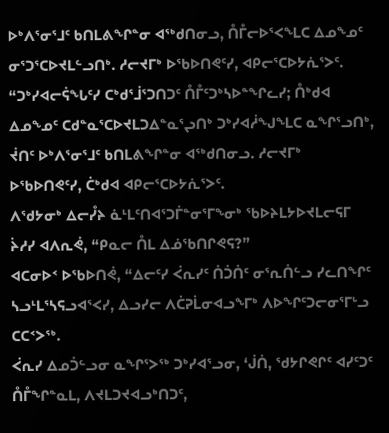ᐅᒃᐱᕐᓂᕐᒧᑦ ᑲᑎᒪᕕᖏᓐᓂ ᐊᖅᑯᑎᓂᓗ, ᑍᒤᓕᐅᕐᐸᖕᒪᑕ ᐃᓄᖕᓄᑦ ᓂᕐᑐᕐᑕᐅᔪᒪᓪᓗᑎᒃ. ᓱᓕᔪᒥᒃ ᐅᖃᐅᑎᕙᑦᓯ, ᐊᑭᓕᕐᑕᐅᔭᕇᕐᐳᑦ.
“ᑐᒃᓯᐊᓕᕌᖓᑦᓯ ᑕᒃᑯᕐᒨᕐᑐᑎᑐᑦ ᑍᒤᑦᑐᒃᓴᐅᓐᖏᓚᓯ; ᑍᒃᑯᐊ ᐃᓄᖕᓄᑦ ᑕᑯᓐᓇᕐᑕᐅᔪᒪᑐᐃᓐᓇᕐᖢᑎᒃ ᑐᒃᓯᐊᓲᖑᖕᒪᑕ ᓇᖏᕐᓗᑎᒃ, ᔫᑎᑦ ᐅᒃᐱᕐᓂᕐᒧᑦ ᑲᑎᒪᕕᖏᓐᓂ ᐊᖅᑯᑎᓂᓗ. ᓱᓕᔪᒥᒃ ᐅᖃᐅᑎᕙᑦᓯ, ᑖᒃᑯᐊ ᐊᑭᓕᕐᑕᐅᔭᕇᕐᐳᑦ.
ᐱᖁᔭᓂᒃ ᐃᓕᓮᔨ ᓈᒻᒪᑦᑎᐊᕐᑐᒦᓐᓂᕐᒥᖕᓂᒃ ᖃᐅᔨᒪᔭᐅᔪᒪᓕᕋᒥ ᔩᓱᓯ ᐊᐱᕆᕚ, “ᑭᓇᓕ ᑍᒪ ᐃᓅᖃᑎᒋᕙᕋ?”
ᐊᑕᓂᐅᑉ ᐅᖃᐅᑎᕚ, “ᐃᓕᑦᓯ ᐹᕆᓯᑦ ᑏᑑᑏᑦ ᓂᕐᕆᑏᓪᓗ ᓯᓚᑎᖏᑦ ᓴᓗᒻᒪᕐᓴᕋᓗᐊᕐᐸᓯ, ᐃᓗᓯᓕ ᐱᑖᕈᒫᓂᐊᓗᖕᒥᒃ ᐱᐅᖏᑦᑐᓕᓂᕐᒥᒡᓗ ᑕᑕᑉᐳᖅ.
ᐹᕆᓯ ᐃᓄᑑᓪᓗᓂ ᓇᖏᕐᐳᖅ ᑐᒃᓯᐊᕐᓗᓂ, ‘ᒎᑏ, ᖁᔭᒋᕙᒋᑦ ᐊᓯᑦᑐᑦ ᑍᒤᖏᓐᓇᒪ, ᐱᔪᒪᑐᔪᐊᓗᒃᑎᑐᑦ,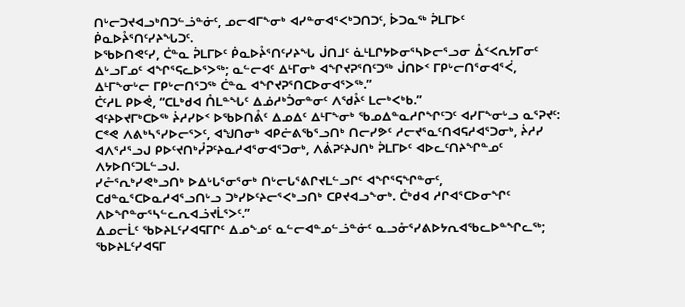ᑎᒡᓕᑐᔪᐊᓗᒃᑎᑐᓪᓘᓐᓃᑦ, ᓄᓕᐊᒥᖕᓂᒃ ᐊᓯᓐᓂᐊᕐᐸᒃᑐᑎᑐᑦ, ᐆᑐᓇᖅ ᕉᒪᒥᐅᑦ ᑮᓇᐅᔧᕐᑎᑦᓯᔨᖓᑐᑦ.
ᐅᖃᐅᑎᕙᑦᓯ, ᑖᓐᓇ ᕉᒪᒥᐅᑦ ᑮᓇᐅᔧᕐᑎᑦᓯᔨᖓ ᒎᑎᒧᑦ ᓈᒻᒪᒋᔭᐅᓂᕐᓴᐅᓕᕐᓗᓂ ᐂᑉᐸᕆᔭᒥᓂᑦ ᐃᒡᓗᒥᓄᑦ ᐊᖏᕐᕋᓚᐅᕐᐳᖅ; ᓇᓪᓕᐊᑦ ᐃᒻᒥᓂᒃ ᐊᖏᔪᕈᕐᑎᑦᑐᖅ ᒎᑎᐅᑉ ᒥᑭᒡᓕᑎᕐᓂᐊᕐᐹ, ᐃᒻᒥᖕᓂᒡᓕ ᒥᑭᒡᓕᑎᕐᑐᖅ ᑖᓐᓇ ᐊᖏᔪᕈᕐᑎᑕᐅᓂᐊᕐᐳᖅ.”
ᑖᑦᓱᒪ ᑭᐅᕚ, “ᑕᒪᒃᑯᐊ ᑍᒪᓐᖓᑦ ᐃᓅᓱᒃᑑᓂᓐᓂᑦ ᐱᖁᔧᑦ ᒪᓕᒃᐸᒃᑲ.”
ᐊᑦᔨᐅᔪᒥᒃᑕᐅᖅ ᔩᓱᓯᐅᑉ ᐅᖃᐅᑎᕔᑦ ᐃᓄᐃᑦ ᐃᒻᒥᖕᓂᒃ ᖃᓄᐃᓐᓇᓱᒋᖏᑦᑐᑦ ᐊᓯᒥᖕᓂᒡᓗ ᓇᕐᕈᔪᑦ:
ᑕᕝᕙ ᐱᕕᒃᓴᕐᓯᐅᓕᕐᐳᑦ, ᐊᖑᑎᓂᒃ ᐊᑭᓖᕕᖃᕐᓗᑎᒃ ᑎᓕᓯᕗᑦ ᓱᓕᔪᕐᓇᑦᑎᐊᕋᓱᐊᕐᑐᓂᒃ, ᔩᓱᓯ ᐊᐱᕐᓱᕐᓗᒍ ᑭᐅᑦᔪᑎᒃᓮᕈᑦᔨᓇᓱᐊᕐᓂᐊᕐᑐᓂᒃ, ᐱᕖᕈᑦᔨᒍᑎᒃ ᕉᒪᒥᐅᑦ ᐊᐅᓚᑦᑎᔨᖏᓐᓄᑦ ᐱᔭᐅᑎᑦᑐᒪᓪᓗᒍ.
ᓯᓔᕐᕆᒃᓯᕙᒃᓗᑎᒃ ᐅᐃᒡᒐᕐᓂᕐᓂᒃ ᑎᒡᓕᒐᕐᕕᒋᔪᒪᓪᓗᒋᑦ ᐊᖏᕐᕋᖏᓐᓂᑦ, ᑕᑯᓐᓇᕐᑕᐅᓇᓱᐊᕐᓗᑎᒡᓗ ᑐᒃᓯᐅᑦᔨᓕᕐᐸᒃᓗᑎᒃ ᑕᑭᔪᐊᓗᖕᓂᒃ. ᑖᒃᑯᐊ ᓱᒋᐊᕐᑕᐅᓂᖏᑦ ᐱᐅᖏᓐᓂᕐᓴᓪᓚᕆᐊᓘᔪᒫᕐᐳᑦ.”
ᐃᓄᓕᒫᑦ ᖃᐅᔨᒪᑦᓯᐊᕋᒥᒋᑦ ᐃᓄᖕᓄᑦ ᓇᓪᓕᐊᓐᓄᓪᓘᓐᓃᑦ ᓇᓗᓁᕐᓯᕕᐅᔭᕆᐊᖃᓚᐅᓐᖏᓚᖅ; ᖃᐅᔨᒪᑦᓯᐊᕋᒥ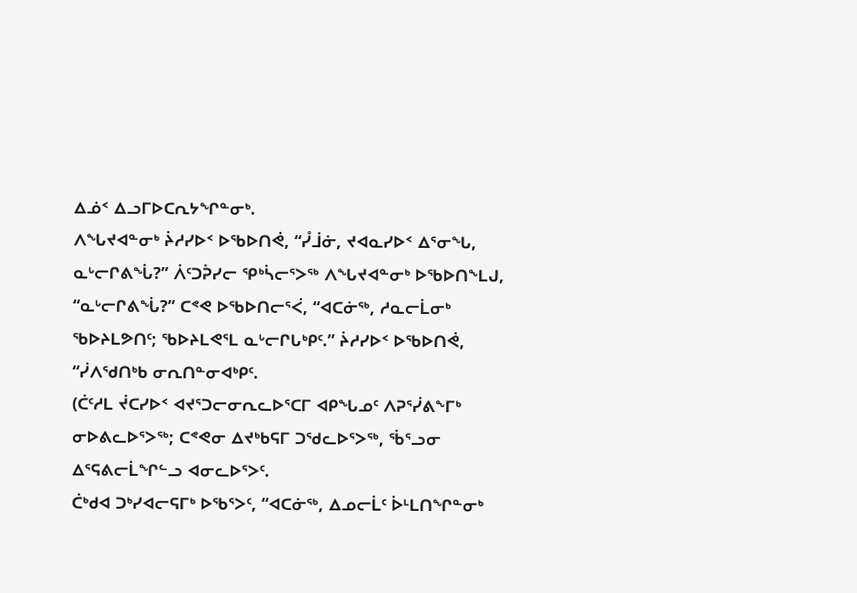ᐃᓅᑉ ᐃᓗᒥᐅᑕᕆᔭᖏᓐᓂᒃ.
ᐱᖓᔪᐊᓐᓂᒃ ᔩᓱᓯᐅᑉ ᐅᖃᐅᑎᕚ, “ᓮᒨᓃ, ᔪᐊᓇᓯᐅᑉ ᐃᕐᓂᖓ, ᓇᒡᓕᒋᕕᖔ?” ᐲᑦᑐᕉᓯᓕ ᕿᒃᓵᓕᕐᐳᖅ ᐱᖓᔪᐊᓐᓂᒃ ᐅᖃᐅᑎᖕᒪᒍ, “ᓇᒡᓕᒋᕕᖔ?” ᑕᕝᕙ ᐅᖃᐅᑎᓕᕐᐹ, “ᐊᑕᓃᖅ, ᓱᓇᓕᒫᓂᒃ ᖃᐅᔨᒪᕗᑎᑦ; ᖃᐅᔨᒪᕙᕐᒪ ᓇᒡᓕᒋᒐᒃᑭᑦ.” ᔩᓱᓯᐅᑉ ᐅᖃᐅᑎᕚ, “ᓰᐱᖁᑎᒃᑲ ᓂᕆᑎᓐᓂᐊᒃᑭᑦ.
(ᑖᑦᓱᒪ ᔫᑕᓯᐅᑉ ᐊᔪᕐᑐᓕᓂᕆᓚᐅᕐᑕᒥ ᐊᑭᖓᓄᑦ ᐱᕈᕐᓰᕕᖕᒥᒃ ᓂᐅᕕᓚᐅᕐᐳᖅ; ᑕᕝᕙᓂ ᐃᔪᒃᑲᕋᒥ ᑐᖁᓚᐅᕐᐳᖅ, ᖄᕐᓗᓂ ᐃᕐᕋᕕᓕᒫᖏᓪᓗ ᐊᓂᓚᐅᕐᐳᑦ.
ᑖᒃᑯᐊ ᑐᒃᓯᐊᓕᕋᒥᒃ ᐅᖃᕐᐳᑦ, “ᐊᑕᓃᖅ, ᐃᓄᓕᒫᑦ ᐆᒻᒪᑎᖏᓐᓂᒃ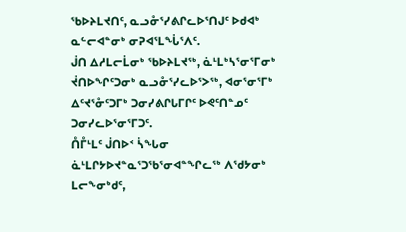ᖃᐅᔨᒪᔪᑎᑦ, ᓇᓗᓁᕐᓯᕕᒋᓚᐅᕐᑎᒍᑦ ᐅᑯᐊᒃ ᓇᓪᓕᐊᓐᓂᒃ ᓂᕈᐊᕐᒪᖔᕐᐱᑦ.
ᒎᑎ ᐃᓱᒪᓕᒫᓂᒃ ᖃᐅᔨᒪᔪᖅ, ᓈᒻᒪᒃᓴᕐᓂᕐᒥᓂᒃ ᔫᑎᐅᖏᑦᑐᓂᒃ ᓇᓗᓁᕐᓯᓚᐅᕐᐳᖅ, ᐊᓂᕐᓂᕐᒥᒃ ᐃᑦᔪᕐᓁᑦᑐᒥᒃ ᑐᓂᓯᕕᒋᒐᒥᒋᑦ ᐅᕙᑦᑎᓐᓄᑦ ᑐᓂᓯᓚᐅᕐᓂᕐᒥᑐᑦ.
ᑍᒤᒻᒪᑦ ᒎᑎᐅᑉ ᓵᖓᓂ ᓈᒻᒪᒋᔭᐅᔪᓐᓇᕐᑐᖃᕐᓂᐊᓐᖏᓚᖅ ᐱᖁᔭᓂᒃ ᒪᓕᖕᓂᒃᑯᑦ,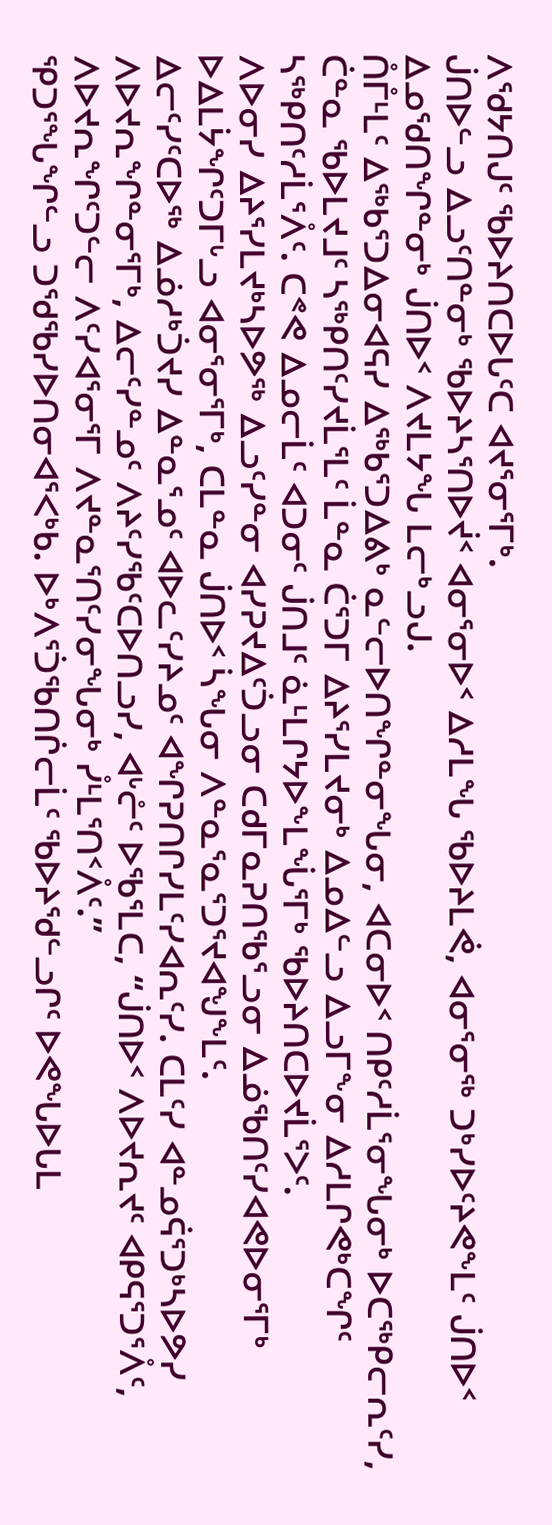ᐱᖁᔭᑎᒍᑦ ᖃᐅᔨᑎᑕᐅᒐᑦᑕ ᐊᔪᕐᓂᕐᒥᒃ.
ᒎᑎᐅᓪᓗ ᐃᓗᑦᑎᓐᓂᒃ ᖃᐅᔨᓴᕐᑎᐅᔫᑉ ᐊᓂᕐᓂᐅᑉ ᐃᓱᒪᖓ ᖃᐅᔨᒪᕚ, ᐊᓂᕐᓂᖅ ᑐᒃᓯᐅᑦᔨᕙᖕᒪᑦ ᒎᑎᐅᑉ ᐃᓄᖁᑎᖏᓐᓂᒃ ᒎᑎᐅᑉ ᐱᔪᒪᔭᖓ ᒪᓕᒃᓗᒍ.
ᑍᒤᒻᒪᑦ ᐃᖅᑲᕐᑐᐃᓂᐊᕋᓯ ᐃᖅᑲᕐᑐᐃᕕᒃ ᓇᓪᓕᐅᑎᖏᓐᓂᖓᓂ, ᐊᑕᓂᐅᑉ ᑎᑭᑦᓱᒫᕐᓂᖓᓂᒃ ᐅᑕᖅᑭᓕᕆᑦᓯ, ᑖᓐᓇ ᖃᐅᒪᔪᒧᑦ ᓴᖅᑭᑎᑦᓯᔪᒫᕐᒪᑦ ᒫᓐᓇ ᑖᕐᑐᒥ ᐃᔨᕐᓯᒪᔪᓂᒃ ᐃᓄᐃᓪᓗ ᐃᓗᒥᖕᓂ ᐃᓱᒪᒋᕙᒃᑕᖏᑦ ᓴᖅᑭᑎᑦᓱᒫᕐᐰᑦ. ᑕᕝᕙ ᐃᓄᓕᒫᑦ ᐊᑐᓂᑦ ᒎᑎᒧᑦ ᓈᒻᒪᒋᔭᐅᖕᒪᖔᕐᒥᒃ ᖃᐅᔨᑎᑕᐅᔪᒫᕐᐳᑦ.
ᐱᐅᓂᓯ ᐃᔨᕐᓯᒪᔪᒃᓴᐅᕗᖅ ᐃᓗᑦᓯᓐᓂ ᐊᓯᕈᔪᐃᑦᑑᓗᓂ ᑕᑯᒥᓇᕈᑎᖃᕐᓗᓂ ᐃᓅᖃᑎᑦᓯᐊᕙᐅᓂᕐᒥᒃ ᐅᐃᒪᔮᖏᑦᑐᒥᒡᓗ ᐊᓂᕐᓂᕐᒥᒃ, ᑕᒪᓐᓇ ᒎᑎᐅᑉ ᓵᖓᓂ ᐱᓐᓇᕐᓇᕐᑐᕐᔪᐊᖑᖕᒪᑦ.
ᐃᓕᑦᓯᑦᑕᐅᖅ ᐃᓅᓱᒃᑑᔪᓯ ᐃᓐᓇᕐᓄᑦ ᐊᐅᓚᑦᓯᔨᓄᑦ ᐊᖏᕈᑎᒋᓯᒪᑦᓯᐊᕆᑦᓯ. ᑕᒪᑦᓯ ᐊᓐᓄᕌᕐᑐᒃᓴᐅᕗᓯ ᐱᐅᔪᕆᖏᓐᓂᕐᒥᒃ, ᐃᓕᑦᓯᓐᓄᑦ ᐱᔨᑦᓯᖃᑦᑕᐅᑎᓗᓯ, ᐊᒡᓔᑦ ᐅᖃᕐᒪᑕ, “ᒎᑎᐅᑉ ᐱᐅᔪᕆᔪᑦ ᐊᑭᕋᕐᑐᕐᐰᑦ, ᐱᐅᔪᕆᖏᑦᑐᓪᓕ ᐱᑦᓯᐊᕐᓂᕐᒥ ᐱᔪᓐᓇᕐᑎᑦᓯᓂᖓᓂᒃ ᓮᒻᒪᕐᑎᑉᐰᑦ.”
ᕿᑐᕐᖓᖏᓪᓗ ᑐᖁᖃᓯᐅᑎᓂᐊᕐᐸᒃᑲ. ᐅᒃᐱᕐᑑᖃᑎᒌᓕᒫᑦ ᖃᐅᔨᖁᓪᓗᒋᑦ ᐅᕙᖓᐅᒐᒪ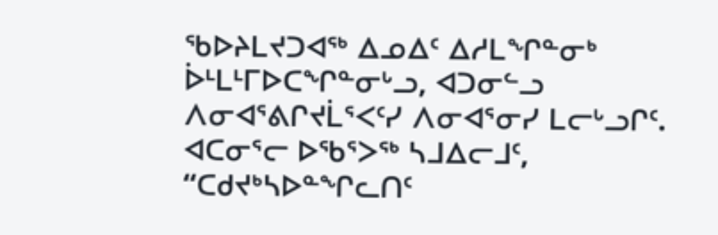ᖃᐅᔨᒪᔪᑐᐊᖅ ᐃᓄᐃᑦ ᐃᓱᒪᖏᓐᓂᒃ ᐆᒻᒪᒻᒥᐅᑕᖏᓐᓂᒡᓗ, ᐊᑐᓂᓪᓗ ᐱᓂᐊᕐᕕᒋᔪᒫᕐᐸᑦᓯ ᐱᓂᐊᕐᓂᓯ ᒪᓕᒡᓗᒋᑦ.
ᐊᑕᓂᕐᓕ ᐅᖃᕐᐳᖅ ᓴᒧᐃᓕᒧᑦ, “ᑕᑯᔪᒃᓴᐅᓐᖏᓚᑎᑦ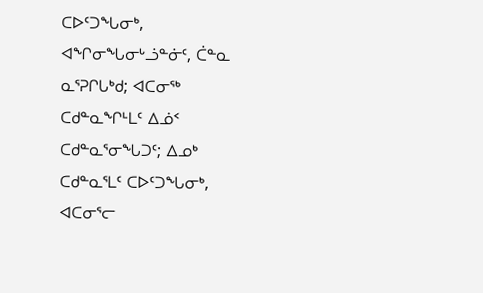ᑕᐅᑦᑐᖓᓂᒃ, ᐊᖏᓂᖓᓂᒡᓘᓐᓃᑦ, ᑖᓐᓇ ᓇᕐᕈᒋᒐᒃᑯ; ᐊᑕᓂᖅ ᑕᑯᓐᓇᖏᒻᒪᑦ ᐃᓅᑉ ᑕᑯᓐᓇᕐᓂᖓᑐᑦ; ᐃᓄᒃ ᑕᑯᓐᓇᕐᒪᑦ ᑕᐅᑦᑐᖓᓂᒃ, ᐊᑕᓂᕐᓕ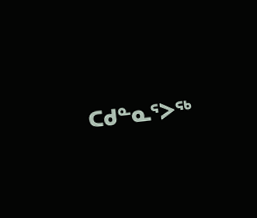ᑕᑯᓐᓇᕐᐳᖅ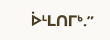ᐆᒻᒪᑎᒥᒃ.”